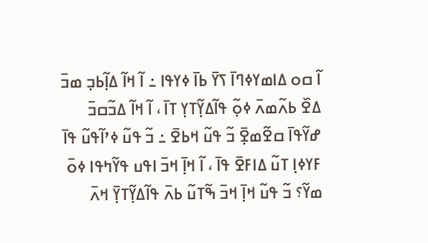ߊ߬ ߛߋ ߡߊߘߌߦߣߊ߫ ߖߌ߫ ߕߊ߫ ߦߌߟߊ ߸ ߊ߬ ߞߊ߬ ߡߊ߲߬ߕߏ߲ ߘߏ߫ ߡߐ߰ ߕߍ߬ߘߍ߫ ߦߋ߲߬ ߟߊ߬ߡߌ߲߬ߠߌ߲ ߠߊ߫ ، ߊ߬ ߞߊ߬ ߡߏ߬ߛߏ߫ ߝߌ߬ߟߊ߫ ߛߐ߬ߘߐ߲߫ ߏ߬ ߟߎ߬ ߞߕߐ߫ ߸ ߏ߬ ߟߎ߬ ߦߴߊ߬ߟߎ߬ ߟߊ߫ ߓߌߦߊ߲ ߠߎ߬ ߡߊߓߐ߫ ߟߊ߫ ، ߊ߬ ߞߊ߲߫ ߞߏ߫ ߊߟߎ ߟߌ߬ߤߟߊ ߦߋ߫ ߘߌ߬؟ ߏ߬ ߟߎ߬ ߞߊ߲߫ ߞߏ߫ ߒ߬ߠߎ߬ ߕߍ߫ ߟߊ߬ߡߌ߲߬ߠߌ߲߫ ߞߍ߫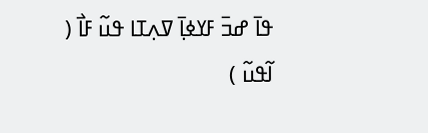ߟߊ߫ ߝߏ߫ ߓߌߦߊ߲߫ ߜߍ߲ߠߊ ߟߎ߬ ߓߊ߯ ( ߊ߬ߟߎ߬ )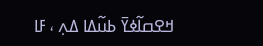ߞߐߛߊ߬ߦߌ߫ ߕߎ߬ߡߊ ߡߍ߲ ، ߓߊ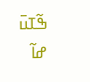ߒ߬ߠߎ߫ ߝߊ߬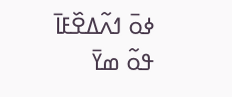ߦߋ߫ ߗߍ߬ߡߐ߰ߓߊ߫ ߟߋ߬ ߘߌ߫